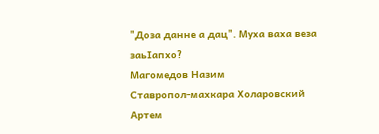"Доза данне а дац". Муха ваха веза заьIапхо?
Магомедов Назим
Ставропол-махкара Холаровский Артем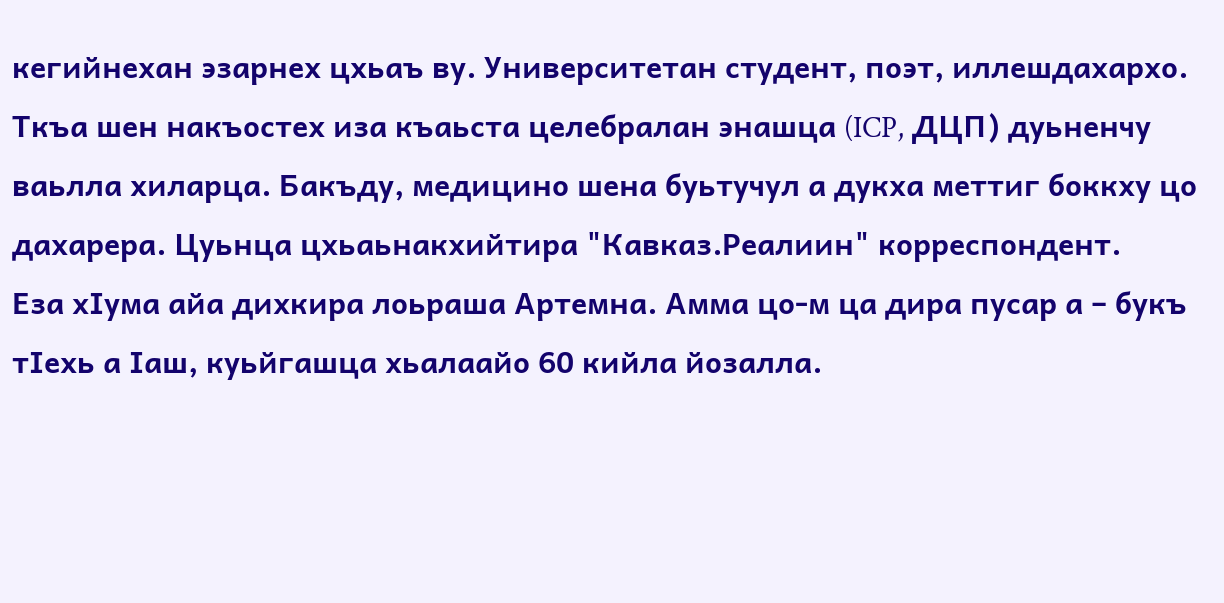кегийнехан эзарнех цхьаъ ву. Университетан студент, поэт, иллешдахархо. Ткъа шен накъостех иза къаьста целебралан энашца (ICP, ДЦП) дуьненчу ваьлла хиларца. Бакъду, медицино шена буьтучул а дукха меттиг боккху цо дахарера. Цуьнца цхьаьнакхийтира "Кавказ.Реалиин" корреспондент.
Еза хIума айа дихкира лоьраша Артемна. Амма цо-м ца дира пусар а – букъ тIехь а Iаш, куьйгашца хьалаайо 60 кийла йозалла.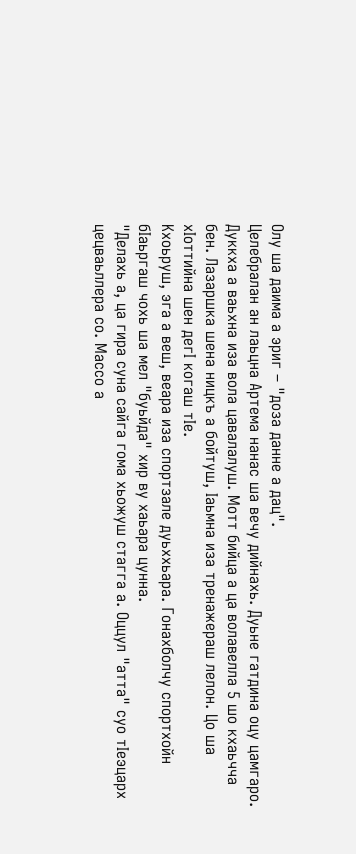Олу ша даима а эриг – "доза данне а дац".
Целебралан ан лаьцна Артема нанас ша вечу дийнахь. Дуьне гатдина оцу цамгаро. Дуккха а ваьхна иза вола цавалалуш. Мотт бийца а ца волавелла 5 шо кхаьчча бен. Лазаршка шена ницкъ а бойтуш, Iаьмна иза тренажераш лелон. Цо ша хIоттийна шен дегI когаш тIе.
Кхоьруш, эга а веш, веара иза спортзале дуьххьара. Гонахболчу спортхойн бIаьргаш чохь ша мел "буьйда" хир ву хаьара цунна.
"Делахь а, ца гира суна сайга гома хьожуш стагга а. Оццул "атта" суо тIеэцарх цецваьллера со. Массо а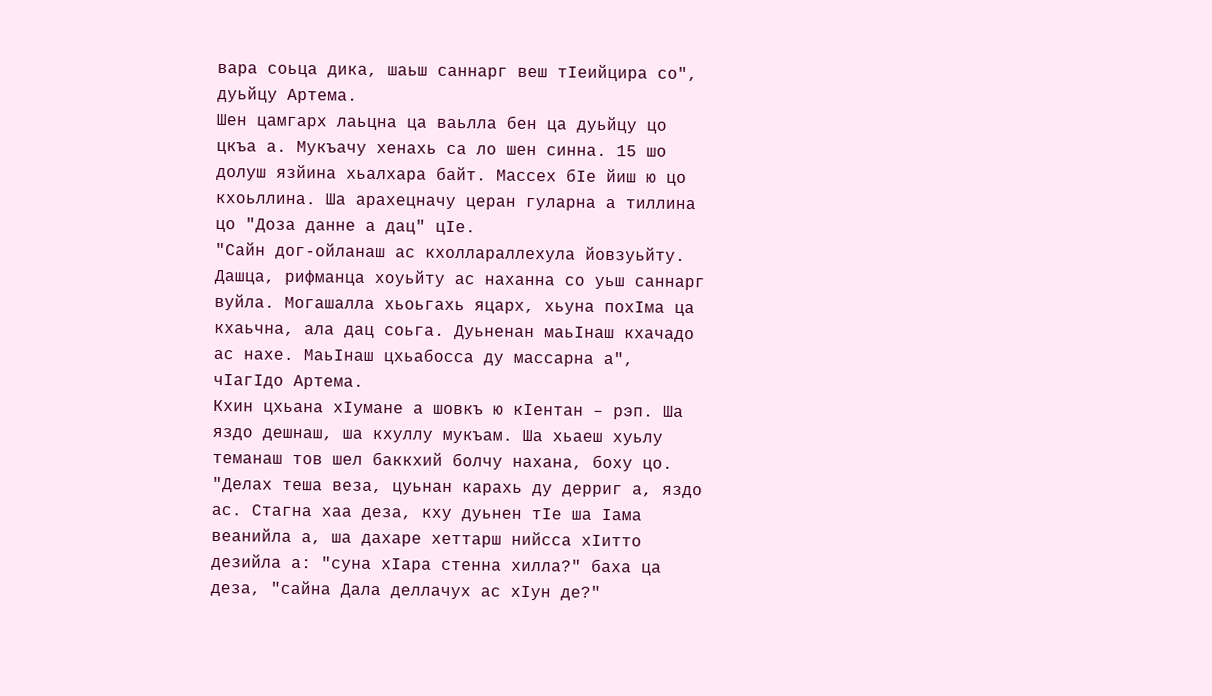вара соьца дика, шаьш саннарг веш тIеийцира со", дуьйцу Артема.
Шен цамгарх лаьцна ца ваьлла бен ца дуьйцу цо цкъа а. Мукъачу хенахь са ло шен синна. 15 шо долуш язйина хьалхара байт. Массех бIе йиш ю цо кхоьллина. Ша арахецначу церан гуларна а тиллина цо "Доза данне а дац" цIе.
"Сайн дог-ойланаш ас кхоллараллехула йовзуьйту. Дашца, рифманца хоуьйту ас наханна со уьш саннарг вуйла. Могашалла хьоьгахь яцарх, хьуна похIма ца кхаьчна, ала дац соьга. Дуьненан маьIнаш кхачадо ас нахе. МаьIнаш цхьабосса ду массарна а", чIагIдо Артема.
Кхин цхьана хIумане а шовкъ ю кIентан – рэп. Ша яздо дешнаш, ша кхуллу мукъам. Ша хьаеш хуьлу теманаш тов шел баккхий болчу нахана, боху цо.
"Делах теша веза, цуьнан карахь ду дерриг а, яздо ас. Стагна хаа деза, кху дуьнен тIе ша Iама веанийла а, ша дахаре хеттарш нийсса хIитто дезийла а: "суна хIара стенна хилла?" баха ца деза, "сайна Дала деллачух ас хIун де?"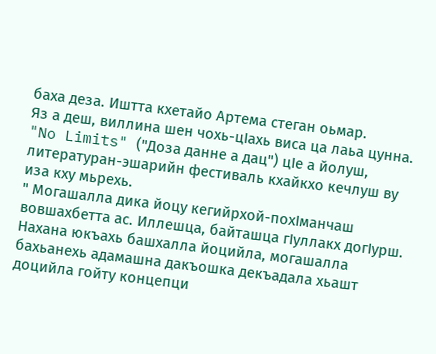баха деза. Иштта кхетайо Артема стеган оьмар.
Яз а деш, виллина шен чохь-цIахь виса ца лаьа цунна. "No Limits" ("Доза данне а дац") цIе а йолуш, литературан-эшарийн фестиваль кхайкхо кечлуш ву иза кху мьрехь.
" Могашалла дика йоцу кегийрхой-похIманчаш вовшахбетта ас. Иллешца, байташца гIуллакх догIурш. Нахана юкъахь башхалла йоцийла, могашалла бахьанехь адамашна дакъошка декъадала хьашт доцийла гойту концепци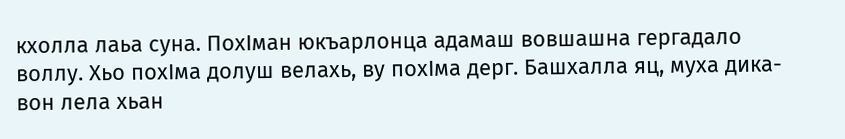кхолла лаьа суна. ПохIман юкъарлонца адамаш вовшашна гергадало воллу. Хьо похIма долуш велахь, ву похIма дерг. Башхалла яц, муха дика-вон лела хьан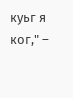куьг я ког," –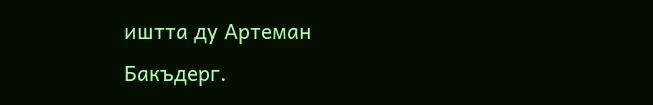иштта ду Артеман Бакъдерг.